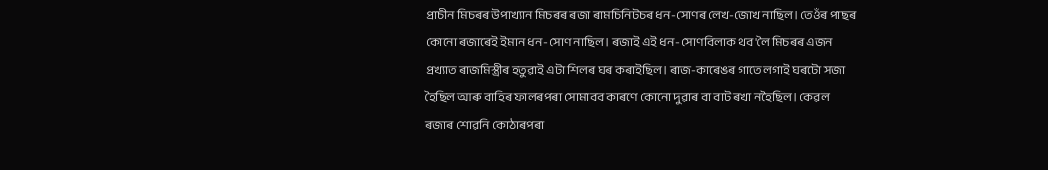প্রাচীন মিচৰৰ উপাখ্যান মিচৰৰ ৰজা ৰামচিনিটচৰ ধন-সোণৰ লেখ-জোখ নাছিল। তেওঁৰ পাছৰ কোনো ৰজাৰেই ইমান ধন-সোণ নাছিল। ৰজাই এই ধন-সোণবিলাক থব'লৈ মিচৰৰ এজন প্রখ্যাত ৰাজমিস্ত্রীৰ হতুৱাই এটা শিলৰ ঘৰ কৰাইছিল। ৰাজ-কাৰেঙৰ গাতে লগাই ঘৰটো সজা হৈছিল আৰু বাহিৰ ফালৰপৰা সোমাবব কাৰণে কোনো দুৱাৰ বা বাট ৰখা নহৈছিল। কেৱল ৰজাৰ শোৱনি কোঠাৰপৰা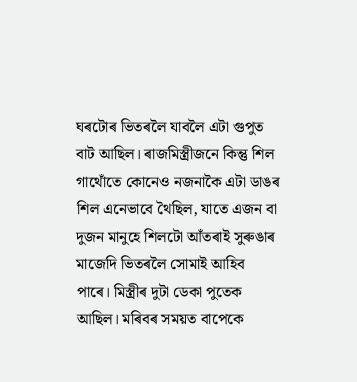ঘৰটোৰ ভিতৰলৈ যাবলৈ এটা গুপুত বাট আছিল। ৰাজমিস্ত্রীজনে কিন্তু শিল গাথোঁতে কোনেও নজনাকৈ এটা ডাঙৰ শিল এনেভাবে থৈছিল, যাতে এজন বা দুজন মানুহে শিলটো আঁতৰাই সুৰুঙাৰ মাজেদি ভিতৰলৈ সোমাই আহিব পাৰে। মিস্ত্রীৰ দুটা ডেকা পুতেক আছিল। মৰিবৰ সময়ত বাপেকে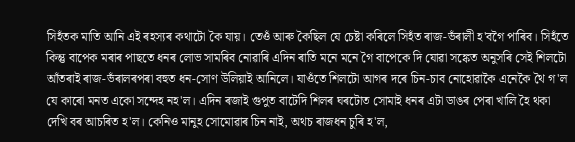সিহঁতক মাতি আনি এই ৰহস্যৰ কথাটো কৈ যায়। তেওঁ আৰু কৈছিল যে চেষ্টা কৰিলে সিহঁত ৰাজ-ভঁৰালী হ'বগৈ পাৰিব। সিহঁতে কিন্তু বাপেক মৰাৰ পাছতে ধনৰ লোভ সামৰিব নোৱাৰি এদিন ৰাতি মনে মনে গৈ বাপেকে দি যোৱা সঙ্কেত অনুসৰি সেই শিলটো আঁতৰাই ৰাজ-ভঁৰালৰপৰা বহুত ধন-সোণ উলিয়াই আনিলে। যাওঁতে শিলটো আগৰ দৰে চিন-চাব নোহোৱাকৈ এনেকৈ থৈ গ'ল যে কাৰো মনত একো সন্দেহ নহ'ল। এদিন ৰজাই গুপুত বাটেদি শিলৰ ঘৰটোত সোমাই ধনৰ এটা ডাঙৰ পেৰা খালি হৈ থকা দেখি বৰ আচৰিত হ'ল। কেনিও মানুহ সোমোৱাৰ চিন নাই, অথচ ৰাজধন চুৰি হ'ল,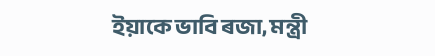ইয়াকে ভাবি ৰজা, মন্ত্রী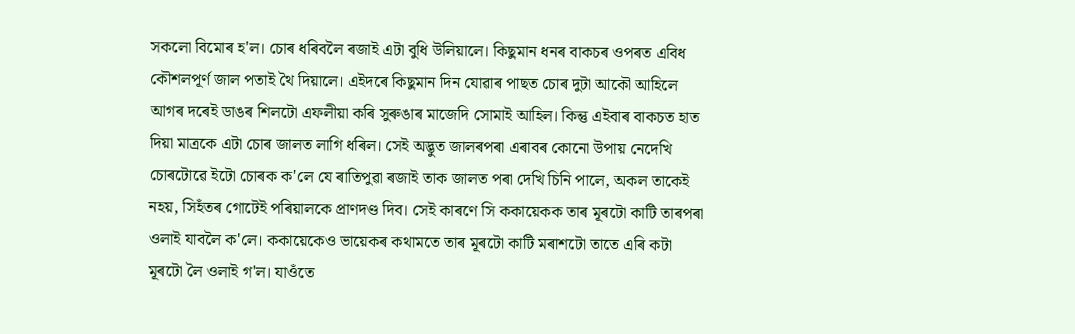সকলো বিমোৰ হ'ল। চোৰ ধৰিবলৈ ৰজাই এটা বুধি উলিয়ালে। কিছুমান ধনৰ বাকচৰ ওপৰত এবিধ কৌশলপূর্ণ জাল পতাই থৈ দিয়ালে। এইদৰে কিছুমান দিন যোৱাৰ পাছত চোৰ দুটা আকৌ আহিলে আগৰ দৰেই ডাঙৰ শিলটো এফলীয়া কৰি সুৰুঙাৰ মাজেদি সোমাই আহিল। কিন্তু এইবাৰ বাকচত হাত দিয়া মাত্রকে এটা চোৰ জালত লাগি ধৰিল। সেই অদ্ভুত জালৰপৰা এৰাবৰ কোনো উপায় নেদেখি চোৰটোৱে ইটো চোৰক ক'লে যে ৰাতিপুৱা ৰজাই তাক জালত পৰা দেখি চিনি পালে, অকল তাকেই নহয়, সিহঁতৰ গোটেই পৰিয়ালকে প্রাণদণ্ড দিব। সেই কাৰণে সি ককায়েকক তাৰ মূৰটো কাটি তাৰপৰা ওলাই যাবলৈ ক'লে। ককায়েকেও ভায়েকৰ কথামতে তাৰ মূৰটো কাটি মৰাশটো তাতে এৰি কটা মূৰটো লৈ ওলাই গ'ল। যাওঁতে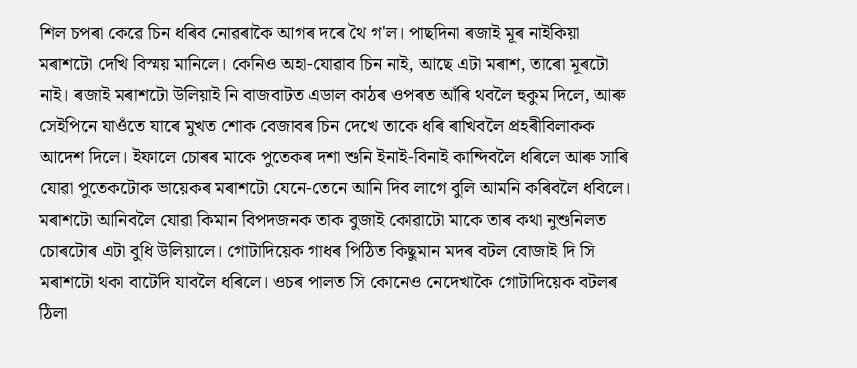শিল চপৰা কেৱে চিন ধৰিব নোৱৰাকৈ আগৰ দৰে থৈ গ'ল। পাছদিনা ৰজাই মূৰ নাইকিয়া মৰাশটো দেখি বিস্ময় মানিলে। কেনিও অহা-যোৱাব চিন নাই, আছে এটা মৰাশ, তাৰো মূৰটো নাই। ৰজাই মৰাশটো উলিয়াই নি বাজবাটত এডাল কাঠৰ ওপৰত আঁৰি থবলৈ হুকুম দিলে, আৰু সেইপিনে যাওঁতে যাৰে মুখত শোক বেজাবৰ চিন দেখে তাকে ধৰি ৰাখিবলৈ প্ৰহৰীবিলাকক আদেশ দিলে। ইফালে চোৰৰ মাকে পুতেকৰ দশা শুনি ইনাই-বিনাই কান্দিবলৈ ধৰিলে আৰু সাৰি যোৱা পুতেকটোক ভায়েকৰ মৰাশটো যেনে-তেনে আনি দিব লাগে বুলি আমনি কৰিবলৈ ধবিলে। মৰাশটো আনিবলৈ যোৱা কিমান বিপদজনক তাক বুজাই কোৱাটো মাকে তাৰ কথা নুশুনিলত চোৰটোৰ এটা বুধি উলিয়ালে। গোটাদিয়েক গাধৰ পিঠিত কিছুমান মদৰ বটল বোজাই দি সি মৰাশটো থকা বাটেদি যাবলৈ ধৰিলে। ওচৰ পালত সি কোনেও নেদেখাকৈ গোটাদিয়েক বটলৰ ঠিলা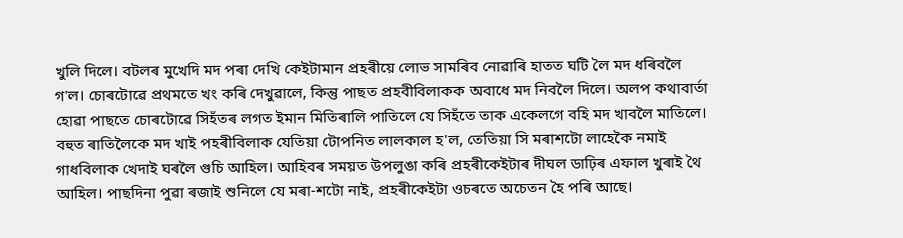খুলি দিলে। বটলৰ মুখেদি মদ পৰা দেখি কেইটামান প্রহৰীয়ে লোভ সামৰিব নোৱাৰি হাতত ঘটি লৈ মদ ধৰিবলৈ গ'ল। চোৰটোৱে প্রথমতে খং কৰি দেখুৱালে, কিন্তু পাছত প্রহবীবিলাকক অবাধে মদ নিবলৈ দিলে। অলপ কথাবার্তা হোৱা পাছতে চোৰটোৱে সিহঁতৰ লগত ইমান মিতিৰালি পাতিলে যে সিহঁতে তাক একেলগে বহি মদ খাবলৈ মাতিলে। বহুত ৰাতিলৈকে মদ খাই পহৰীবিলাক যেতিয়া টোপনিত লালকাল হ'ল, তেতিয়া সি মৰাশটো লাহেকৈ নমাই গাধবিলাক খেদাই ঘৰলৈ গুচি আহিল। আহিবৰ সময়ত উপলুঙা কৰি প্ৰহৰীকেইটাৰ দীঘল ডাঢ়িৰ এফাল খুৰাই থৈ আহিল। পাছদিনা পুৱা ৰজাই শুনিলে যে মৰা-শটো নাই, প্রহৰীকেইটা ওচৰতে অচেতন হৈ পৰি আছে।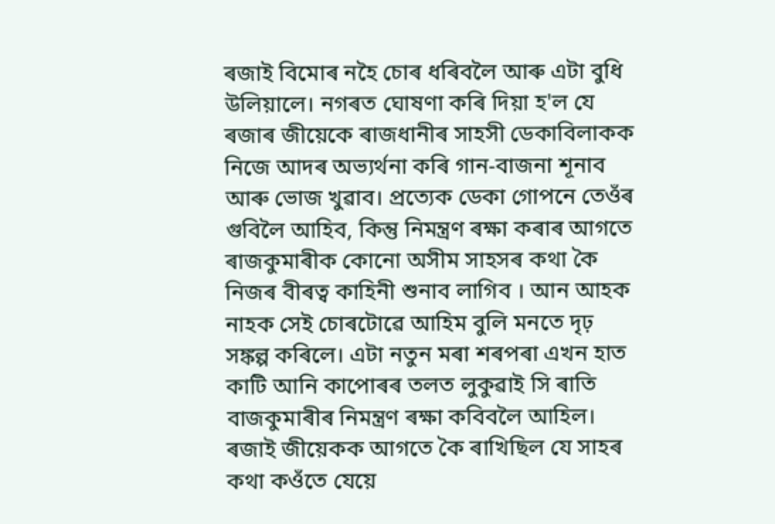ৰজাই বিমোৰ নহৈ চোৰ ধৰিবলৈ আৰু এটা বুধি উলিয়ালে। নগৰত ঘোষণা কৰি দিয়া হ'ল যে ৰজাৰ জীয়েকে ৰাজধানীৰ সাহসী ডেকাবিলাকক নিজে আদৰ অভ্যর্থনা কৰি গান-বাজনা শূনাব আৰু ভোজ খুৱাব। প্রত্যেক ডেকা গোপনে তেওঁৰ গুবিলৈ আহিব, কিন্তু নিমন্ত্রণ ৰক্ষা কৰাৰ আগতে ৰাজকুমাৰীক কোনো অসীম সাহসৰ কথা কৈ নিজৰ বীৰত্ব কাহিনী শুনাব লাগিব । আন আহক নাহক সেই চোৰটোৱে আহিম বুলি মনতে দৃঢ় সঙ্কল্প কৰিলে। এটা নতুন মৰা শৰপৰা এখন হাত কাটি আনি কাপোৰৰ তলত লুকুৱাই সি ৰাতি বাজকুমাৰীৰ নিমন্ত্রণ ৰক্ষা কবিবলৈ আহিল। ৰজাই জীয়েকক আগতে কৈ ৰাখিছিল যে সাহৰ কথা কওঁতে যেয়ে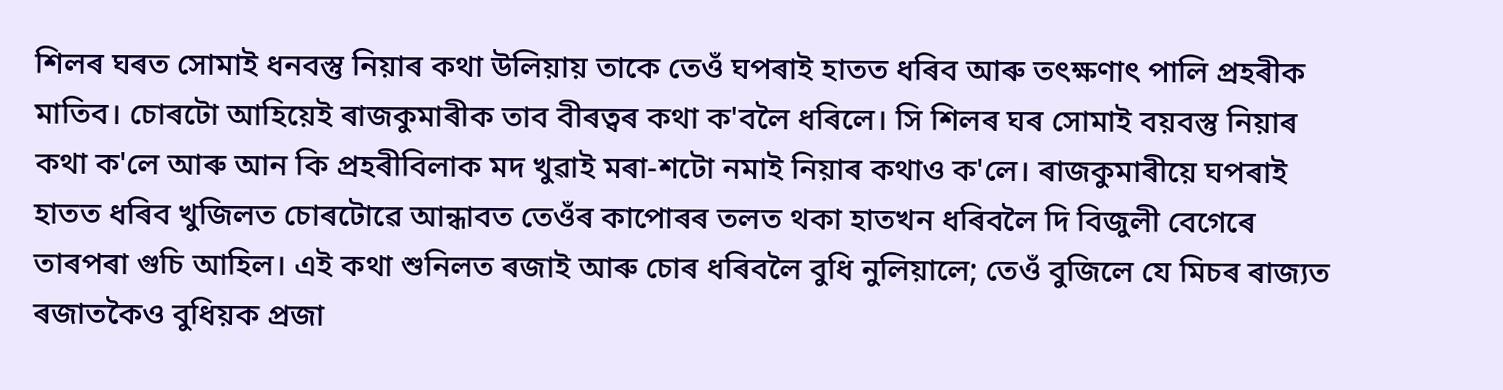শিলৰ ঘৰত সোমাই ধনবস্তু নিয়াৰ কথা উলিয়ায় তাকে তেওঁ ঘপৰাই হাতত ধৰিব আৰু তৎক্ষণাৎ পালি প্ৰহৰীক মাতিব। চোৰটো আহিয়েই ৰাজকুমাৰীক তাব বীৰত্বৰ কথা ক'বলৈ ধৰিলে। সি শিলৰ ঘৰ সোমাই বয়বস্তু নিয়াৰ কথা ক'লে আৰু আন কি প্ৰহৰীবিলাক মদ খুৱাই মৰা-শটো নমাই নিয়াৰ কথাও ক'লে। ৰাজকুমাৰীয়ে ঘপৰাই হাতত ধৰিব খুজিলত চোৰটোৱে আন্ধাবত তেওঁৰ কাপোৰৰ তলত থকা হাতখন ধৰিবলৈ দি বিজুলী বেগেৰে তাৰপৰা গুচি আহিল। এই কথা শুনিলত ৰজাই আৰু চোৰ ধৰিবলৈ বুধি নুলিয়ালে; তেওঁ বুজিলে যে মিচৰ ৰাজ্যত ৰজাতকৈও বুধিয়ক প্রজা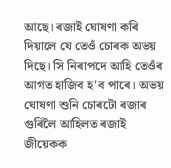আছে। ৰজাই ঘোষণা কৰি দিয়ালে যে তেওঁ চোৰক অভয় দিছে। সি নিৰাপদে আহি তেওঁৰ আগত হাজিব হ'ব পাৰে। অভয় ঘোষণা শুনি চোৰটো ৰজাৰ গুৰিলৈ আহিলত ৰজাই জীয়েকক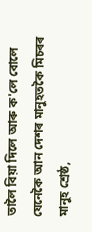তালৈ বিয়া দিলে আৰু ক'লে বোলে যেনেকৈ আন দেশৰ মানুহতকৈ মিচৰৰ মানুহ শ্রেষ্ঠ,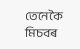তেনেকৈ মিচবৰ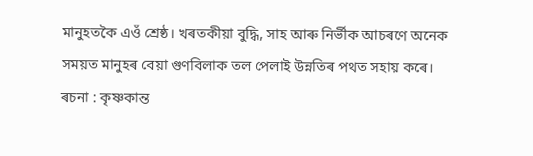মানুহতকৈ এওঁ শ্রেষ্ঠ। খৰতকীয়া বুদ্ধি, সাহ আৰু নির্ভীক আচৰণে অনেক সময়ত মানুহৰ বেয়া গুণবিলাক তল পেলাই উন্নতিৰ পথত সহায় কৰে। ৰচনা : কৃষ্ণকান্ত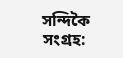সন্দিকৈ সংগ্ৰহ: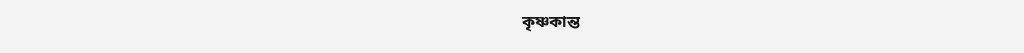কৃষ্ণকান্ত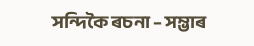সন্দিকৈ ৰচনা – সম্ভাৰ